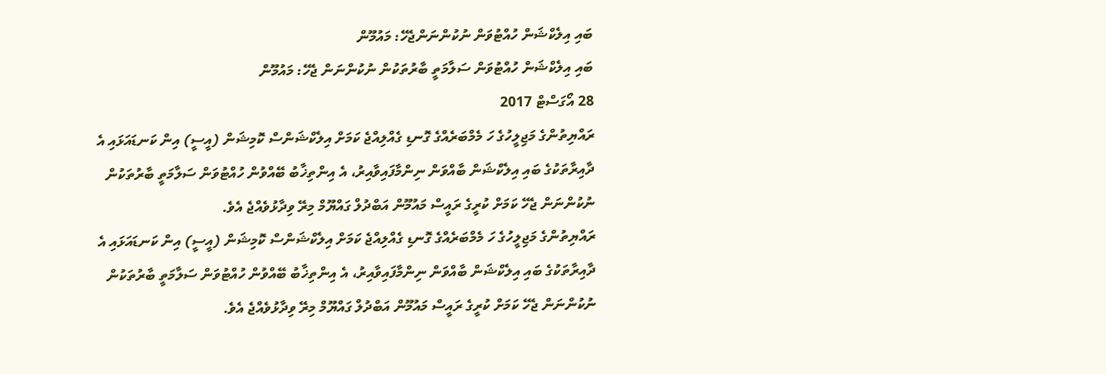ބައި އިލެކްޝަން ހުއްޓުވަން ނުކުންނަންޖެހޭ: މައުމޫން
ބައި އިލެކްޝަން ހުއްޓުވަން ސަލާމަތީ ބާރުތަކުން ނުކުންނަން ޖެހޭ: މައުމޫން
28 އޯގަސްޓް 2017
ރައްޔިތުންގެ މަޖިލީހުގެ ހަ މެމްބަރެއްގެ ގޮނޑި ގެއްލިއްޖެ ކަމަށް އިލެކްޝަންސް ކޮމިޝަން (އީސީ) އިން ކަނޑައަޅައި އެ ދާއިރާތަކުގެ ބައި އިލެކްޝަން ބާއްވަން ނިންމާފައިވާއިރު، އެ އިންތިޚާބު ބޭއްވުން ހުއްޓުވަން ސަލާމަތީ ބާރުތަކުން ނުކުންނަން ޖެހޭ ކަމަށް ކުރީގެ ރައީސް މައުމޫން އަބްދުލް ގައްޔޫމް މިރޭ ވިދާޅުވެއްޖެ އެވެ.
ރައްޔިތުންގެ މަޖިލީހުގެ ހަ މެމްބަރެއްގެ ގޮނޑި ގެއްލިއްޖެ ކަމަށް އިލެކްޝަންސް ކޮމިޝަން (އީސީ) އިން ކަނޑައަޅައި އެ ދާއިރާތަކުގެ ބައި އިލެކްޝަން ބާއްވަން ނިންމާފައިވާއިރު، އެ އިންތިޚާބު ބޭއްވުން ހުއްޓުވަން ސަލާމަތީ ބާރުތަކުން ނުކުންނަން ޖެހޭ ކަމަށް ކުރީގެ ރައީސް މައުމޫން އަބްދުލް ގައްޔޫމް މިރޭ ވިދާޅުވެއްޖެ އެވެ.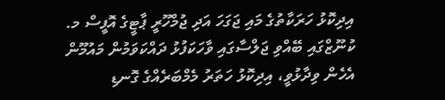އިދިކޮޅު ހަރަކާތުގެ މައި ޖަގަހަ އަދި ޖުމްހޫރީ ޕާޓީގެ އޮފީސް މ. ކުނޫޒްގައި ބޭއްވި ޖަލްސާގައި ވާހަކަފުޅު ދައްކަވަމުން މައުމޫން އެހެން ވިދާޅުވީ، އިދިކޮޅު ހަތަރު މެމްބަރެއްގެ ގޮނޑި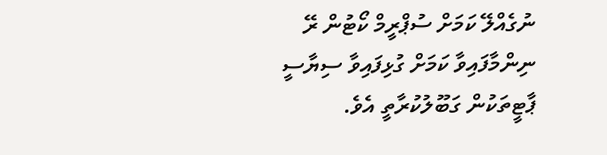ނުގެއްލޭ ކަމަށް ސުޕްރީމް ކޯޓުން ރޭ ނިންމާފައިވާ ކަމަށް ގުޅިފައިވާ ސިޔާސީ ޕާޓީތަކުން ގަބޫލުކުރާތީ އެވެ.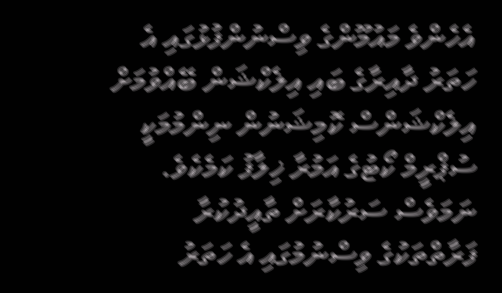އެހެންވެ މައުމޫންގެ ވިސްނުންފުޅުގައި އެ ހަތަރު ދާއިރާގެ ބައި އިލެކްޝަން ބޭއްވުމަށް އިލެކްޝަންސް ކޮމިޝަނުން ނިންމުމަކީ ސުޕްރީމް ކޯޓުގެ އަމުރާ ޚިލާފު ކަމެކެވެ.
ނަމަވެސް ސަރުކާރަށް ތާއީދުކުރާ ފަރާތްތަކުގެ ވިސްނުމުގައި އެ ހަތަރު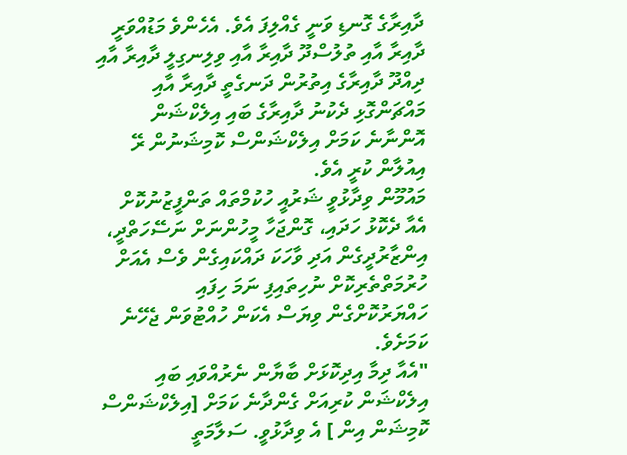ދާއިރާގެ ގޮނޑި ވަނީ ގެއްލިފަ އެވެ. އެހެންވެ މަޑުއްވަރީ ދާއިރާ އާއި ތުލުސްދޫ ދާއިރާ އާއި ވިލިނގިލީ ދާއިރާ އާއި ދިއްދޫ ދާއިރާގެ އިތުރުން ދަނގެތީ ދާއިރާ އާއި މައްޗަންގޮޅި ދެކުނު ދާއިރާގެ ބައި އިލެކްޝަން އޮންނާނެ ކަމަށް އިލެކްޝަންސް ކޮމިޝަނުން ރޭ އިއުލާން ކުރީ އެވެ.
މައުމޫން ވިދާޅުވީ ޝަރުއީ ހުކުމްތައް ތަންފީޒުނުކޮށް އެއާ ދެކޮޅު ހަދައި، ގޮންޖަހާ މީހުންނަށް ނަސޭހަތްދީ، އިންޒާރުދީގެން އަދި ވާހަކަ ދައްކައިގެން ވެސް އެއަށް ހުރުމަތްތެރިކޮށް ނުހިތައިފި ނަމަ ހިފައި ހައްޔަރުކޮށްގެން ވިޔަސް އެކަން ހުއްޓުވަން ޖެހޭނެ ކަމަށެވެ.
"އެއާ ދިމާ އިދިކޮޅަށް ބާޔާން ނެރުއްވައި ބައި އިލެކްޝަން ކުރިއަށް ގެންދާނެ ކަމަށް [އިލެކްޝަންސް ކޮމިޝަން އިން ] އެ ވިދާޅުވީ. ސަލާމަތީ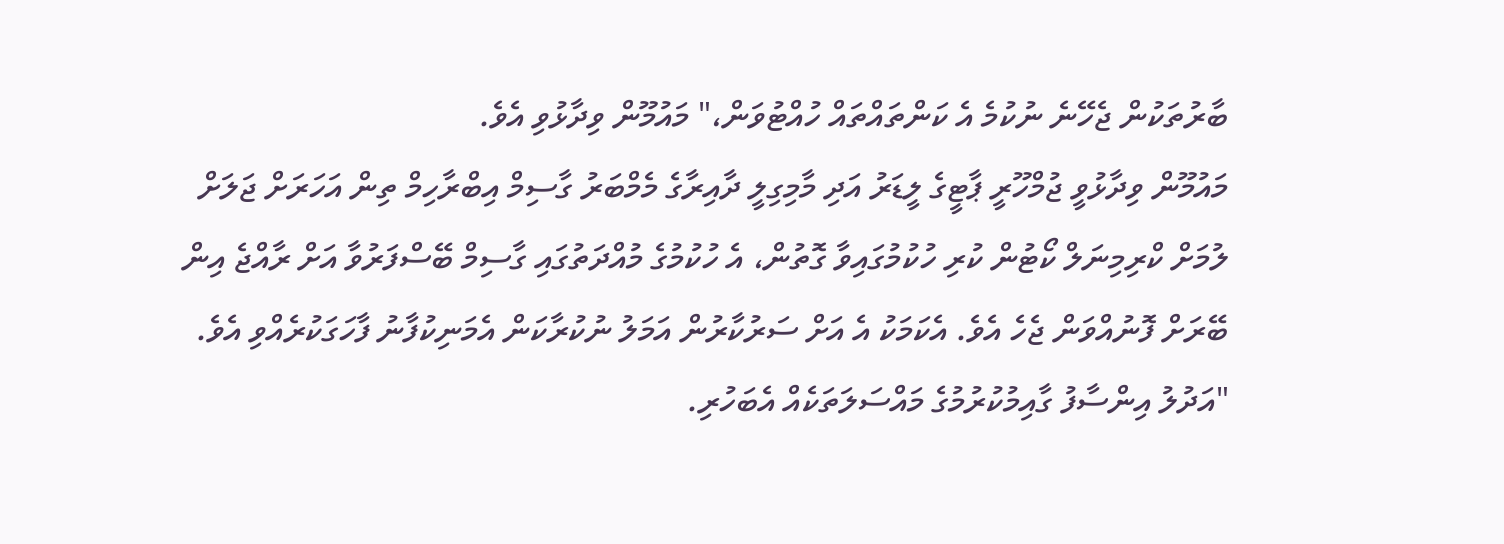ބާރުތަކުން ޖެހޭނެ ނުކުމެ އެ ކަންތައްތައް ހުއްޓުވަން،" މައުމޫން ވިދާޅުވި އެވެ.
މައުމޫން ވިދާޅުވީ ޖުމްހޫރީ ޕާޓީގެ ލީޑަރު އަދި މާމިގިލީ ދާއިރާގެ މެމްބަރު ގާސިމް އިބްރާހިމް ތިން އަހަރަށް ޖަލަށް ލުމަށް ކްރިމިނަލް ކޯޓުން ކުރި ހުކުމުގައިވާ ގޮތުން، އެ ހުކުމުގެ މުއްދަތުގައި ގާސިމް ބޭސްފަރުވާ އަށް ރާއްޖެ އިން ބޭރަށް ފޮނުއްވަން ޖެހެ އެވެ. އެކަމަކު އެ އަށް ސަރުކާރުން އަމަލު ނުކުރާކަން އެމަނިކުފާނު ފާހަގަކުރެއްވި އެވެ.
"އަދުލު އިންސާފު ގާއިމުކުރުމުގެ މައްސަލަތަކެއް އެބަހުރި.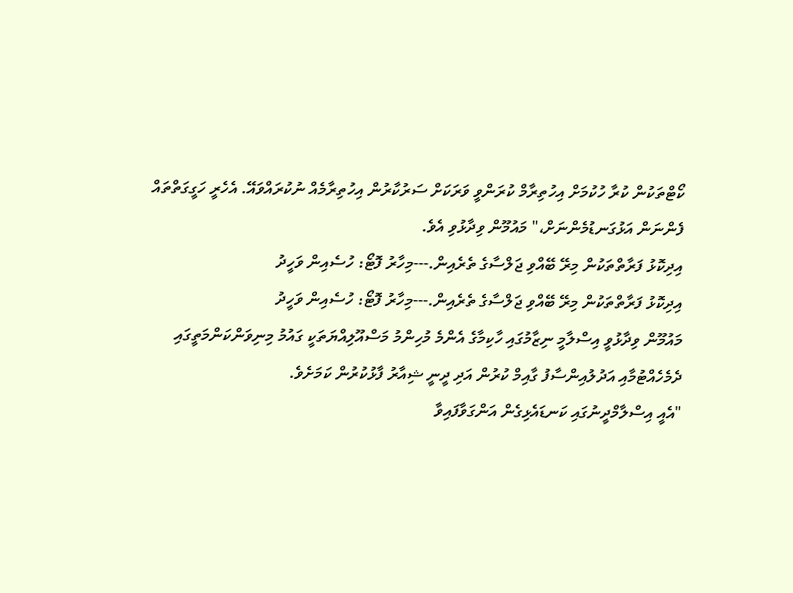ކޯޓްތަކުން ކުރާ ހުކުމަށް އިހުތިރާމް ކުރަންވީ ވަރަކަށް ސަރުކާރުން އިހުތިރާމެއް ނުކުރައްވައޭ. އެހެރީ ހަގީގަތްތައް ފެންނަން އަޅުގަނޑުމެންނަށް،" މައުމޫން ވިދާޅުވި އެވެ.
އިދިކޮޅު ފަރާތްތަކުން މިރޭ ބޭއްވި ޖަލްސާގެ ތެރެއިން.---މިހާރު ފޮޓޯ: ހުސެއިން ވަހީދު
އިދިކޮޅު ފަރާތްތަކުން މިރޭ ބޭއްވި ޖަލްސާގެ ތެރެއިން.---މިހާރު ފޮޓޯ: ހުސެއިން ވަހީދު
މައުމޫން ވިދާޅުވީ އިސްލާމީ ނިޒާމުގައި ހާކިމާގެ އެންމެ މުހިންމު މަސްއޫލިއްޔަތަކީ ގައުމު މިނިވަންކަންމަތީގައި ދެމެހެއްޓުމާއި އަދުލުއިންސާފު ގާއިމް ކުރުން އަދި ދީނީ ޝިއާރު ފާޅުކުރުން ކަމަށެވެ.
"އެއީ އިސްލާމްދީނުގައި ކަނޑައެޅިގެން އަންގަވާފައިވާ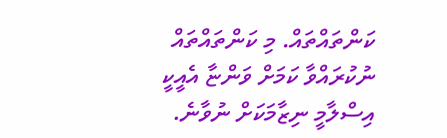ކަންތައްތައް. މި ކަންތައްތައް ނުކުރައްވާ ކަމަށް ވަންޏާ އެއީކީ އިސްލާމީ ނިޒާމަކަށް ނުވާނެ.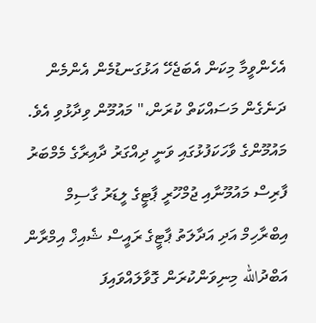އެހެންވީމާ މިކަން އެބަޖެހޭ އަޅުގަނޑުމެން އެންމެން ދަނެގެން މަސައްކަތް ކުރަން،" މައުމޫން ވިދާޅުވި އެވެ.
މައުމޫންގެ ވާހަކަފުޅުގައި ވަނީ ދިއްގަރު ދާއިރާގެ މެމްބަރު ފާރިސް މައުމޫނާއި ޖުމްހޫރީ ޕާޓީގެ ލީޑަރު ގާސިމް އިބްރާހިމް އަދި އަދާލަތު ޕާޓީގެ ރައީސް ޝެއިޚް އިމްރާން އަބްދުالله މިނިވަންކުރަން ގޮވާލައްވައިފަ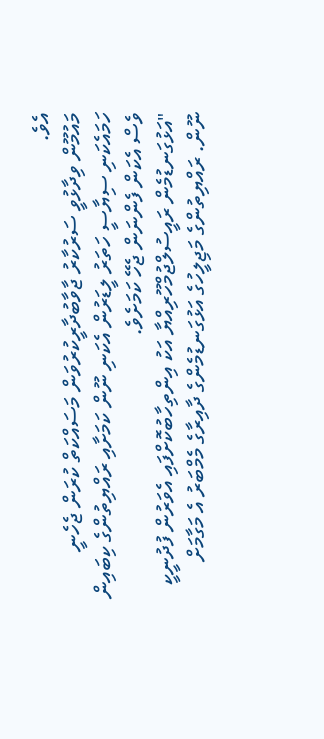އެވެ.
މައުމޫން ވިދާޅުވީ ސަރުކާރު ޖާވާބުދާރީކުރުވަން މަސައްކަތް ކުރަން ޖެހެނީ ހަމައެކަނި ސިޔާސީ ހަތަރު ލީޑަރުން އެކަނި ނޫން ކަމަށާއި ރައްޔިތުންގެ ކިބައިން ވެސް އެކަން ފެންނަން ޖެހޭ ކަމަށެވެ.
"އަޅުގަނޑުމެން ރައީސުލްޖުމްހޫރިއްޔާ އަކު އިންތިހާބުކޮށްފައި އެވަރުން ފުދުނީކީ ނޫން. ރައްޔިތުންގެ މަޖިލީހުގެ އަޅުގަނޑުމެންގެ ދާއިރާގެ މެމްބަރު އެ މަގާމަށް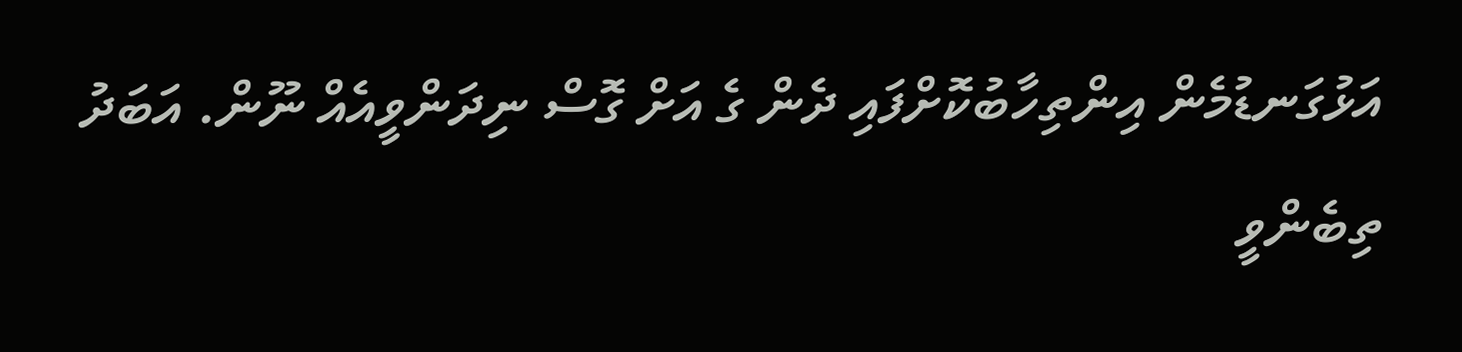އަޅުގަނޑުމެން އިންތިހާބުކޮށްފައި ދެން ގެ އަށް ގޮސް ނިދަންވީއެއް ނޫން. އަބަދު ތިބެންވީ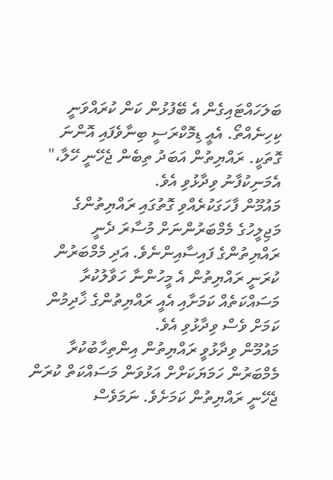ބަލަހައްޓައިގެން އެ ބޭފުޅުން ކަން ކުރައްވަނީ ކިހިނެއްތޯ. އެއީ ޑިމޮކްރަސީ ބިނާވެފައި އޮންނަ ގޮތަކީ. ރައްޔިތުން އަބަދު ތިބެން ޖެހޭނީ ހޭލާ،" އެމަނިކުފާނު ވިދާޅުވި އެވެ.
މައުމޫން ފާހަގަކުރެއްވި ގޮތުގައި ރައްޔިތުންގެ މަޖިލީހުގެ މެމްބަރުންނަށް މުސާރަ ދެނީ ރައްޔިތުންގެ ފައިސާއިންނެވެ. އަދި މެމްބަރުން ކުރަނީ ރައްޔިތުން އެ މީހުންނާ ހަވާލުކުރާ މަސައްކަތެއް ކަމަށާއި އެއީ ރައްޔިތުންގެ ޚާދިމުން ކަމަށް ވެސް ވިދާޅުވި އެވެ.
މައުމޫން ވިދާޅުވީ ރައްޔިތުން އިންތިހާބުކުރާ މެމްބަރުން ހަމަޔަކަށްށް އަޅުވަން މަސައްކަތް ކުރަން ޖެހޭނީ ރައްޔިތުން ކަމަށެވެ. ނަމަވެސް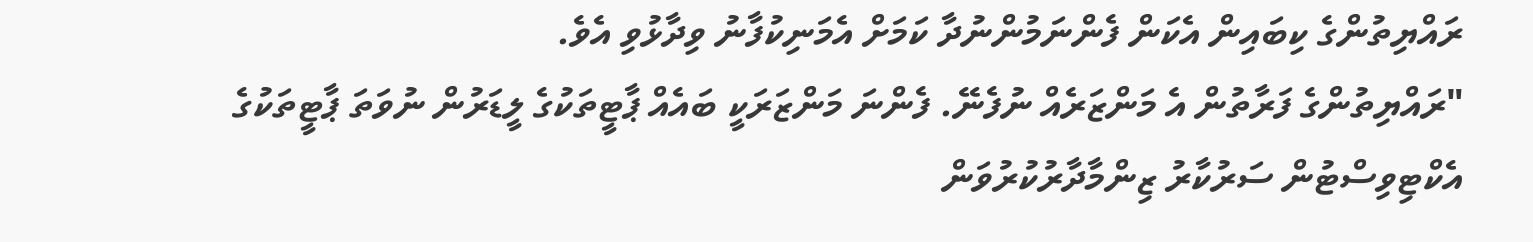ރައްޔިތުންގެ ކިބައިން އެކަން ފެންނަމުންނުދާ ކަމަށް އެމަނިކުފާނު ވިދާޅުވި އެވެ.
"ރައްޔިތުންގެ ފަރާތުން އެ މަންޒަރެއް ނުފެނޭ. ފެންނަ މަންޒަރަކީ ބައެއް ޕާޓީތަކުގެ ލީޑަރުން ނުވަތަ ޕާޓީތަކުގެ އެކްޓިވިސްޓުން ސަރުކާރު ޒިންމާދާރުކުރުވަން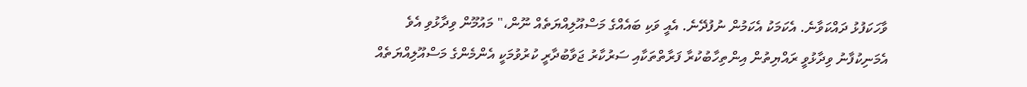ވާހަކަފުޅު ދައްކަވާނެ. އެކަމަކު އެކަމުން ނުފުދޭނެ. އެއީ ވަކި ބައެއްގެ މަސްއޫލިއްޔަތެއް ނޫން،" މައުމޫން ވިދާޅުވި އެވެ
އެމަނިކުފާނު ވިދާޅުވީ ރައްޔިތުން އިންތިހާބުކުރާ ފަރާތްތަކާއި ސަރުކާރު ޖަވާބުދާރީ ކުރުވުމަކީ އެންމެންގެ މަސްއޫލިއްޔަތެއް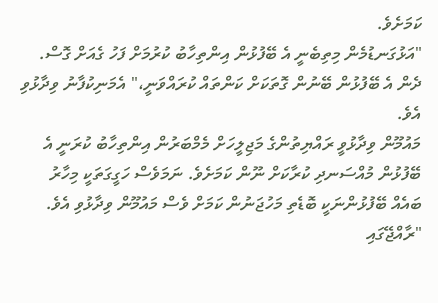ކަމަށެވެ.
"އަޅުގަނޑުމެން މިތިބެނީ އެ ބޭފުޅުން އިންތިހާބު ކުރުމަށް ފަހު ގެއަށް ގޮސް. ދެން އެ ބޭފުޅުން ބޭނުން ގޮތަކަށް ކަންތައް ކުރައްވަނީ،" އެމަނިކުފާނު ވިދާޅުވި އެވެ.
މައުމޫން ވިދާޅުވީ ރައްޔިތުންގެ މަޖިލީހަށް މެމްބަރުން އިންތިހާބު ކުރަނީ އެ ބޭފުޅުން މުއްސަނދި ކުރާކަށް ނޫން ކަމަށެވެ. ނަމަވެސް ހަގީގަތަކީ މިހާރު ބައެއް ބޭފުޅުންނަކީ ބޮޑެތި މަހުޖަނުން ކަމަށް ވެސް މައުމޫން ވިދާޅުވި އެވެ.
"ރާއްޖޭގައި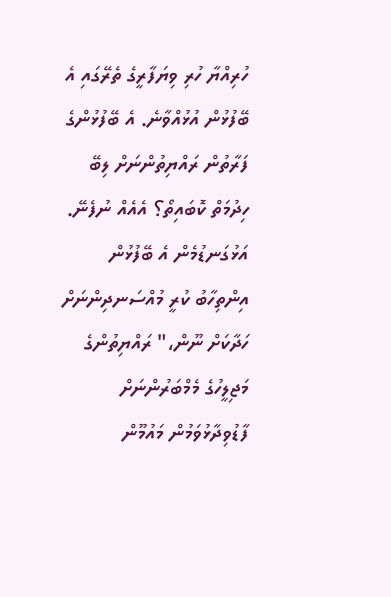ހުރިއްޔާ ހުރި ވިޔަފާރީގެ ތެރޭގައި އެ ބޭފުޅުން އުޅުއްވާނެ. އެ ބޭފުޅުންގެ ފަރާތުން ރައްޔިތުންނަށް ލިބޭ ހިދުމަތް ކޮބައިތޯ؟ އެއެއް ނުފެނޭ. އަޅުގަނޑުމެން އެ ބޭފުޅުން އިންތިހާބު ކުރީ މުއްސަނދިންނަށް ހަދާކަށް ނޫން،" ރައްޔިތުންގެ މަޖިލީހުގެ މެމްބަރުންނަށް ފާޑުވިދާޅުވަމުން މައުމޫން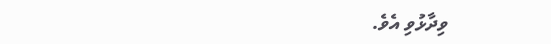ވިދާޅުވި އެވެ.